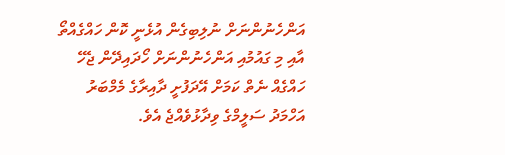އަންހެނުންނަށް ނުލިބިގެން އުޅެނީ ކޮން ހައްގެއްތޯ އާއި މި ގައުމުއި އަންހެނުންނަށް ހޯދައިދޭން ޖެހޭ ހައްގެއް ނެތް ކަމަށް އޭދަފުށީ ދާއިރާގެ މެމްބަރު އަހްމަދު ސަލީމްގެ ވިދާޅުވެއްޖެ އެވެ.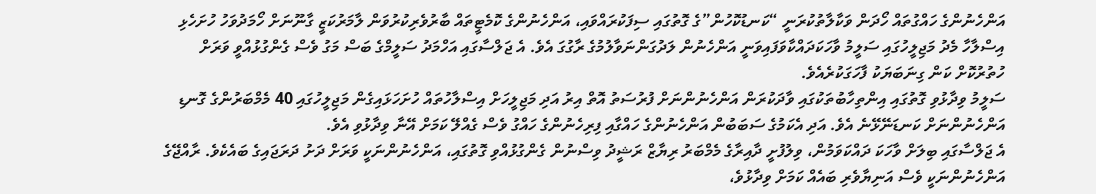އަންހެނުންގެ ހައްގުތައް ހޯދަން ވަކާލާތުކުރަނީ “ކަނޑުކޮހުން”ގެ ގޮތުގައި ސިފަކުރައްވައި، އަންހެނުންގެ ކޮމެޓީތައް ބާރުވެރިކުރުވަން ލާމަރުކަޒީ ގާނޫނަށް ހޯމަދުވަހު ހުށަހެޅި އިސްލާހާ މެދު މަޖިލީހުގައި ސަލީމު ވާހަކަދައްކާވަފައިވަނީ އަންހެނުން ލަދުގަންނަވާލުމުގެ ރާގުގަ އެވެ. އެ ޖަލްސާގައި އަހްމަދު ސަލީމްގެ ބަސް މަގު ވެސް ގެންގުޅުއްވީ ވަރަށް ހުތުރުކޮށް ކަން ގިނަބަޔަކު ފާހަގަކުރެއެވެ.
ސަލީމު ވިދާޅުވި ގޮތުގައި އިންތިހާބުތަކުގައި ވާދަކުރަން އަންހެނުންނަށް ފުރުސަތު އޮތް އިރު އަދި މަޖިލީހަށް އިސްލާހުތައް ހުށަހަޅައިގެން މަޖިލީހުގައި 40 މެމްބަރުންގެ ގޮނޑި އަންހެނުންނަށް ކަނޑަނޭޅޭނެ އެވެ. އަދި އެކަމުގެ ސަބަބުން އަންހެނުންގެ ހައްގާއި ފިރިހެނުންގެ ހައްގު ވެސް ގެއްލޭ ކަމަށް އޭނާ ވިދާޅުވި އެވެ.
އެ ޖަލްސާގައި ބިލަށް ވާހަކަ ދައްކަވަމުން، ވިލުފުށީ ދާއިރާގެ މެމްބަރު ރިޔާޒް ރަޝީދު ވިސްނުން ގެންގުޅުއްވި ގޮތުގައި، އަންހެނުންނަކީ ވަރަށް ދަށު ދަރަޖައިގެ ބައެކެވެ. ރާއްޖޭގެ އަންހެނުންނަކީ ވެސް އަނިޔާވެރި ބައެއް ކަމަށް ވިދާޅުވެ،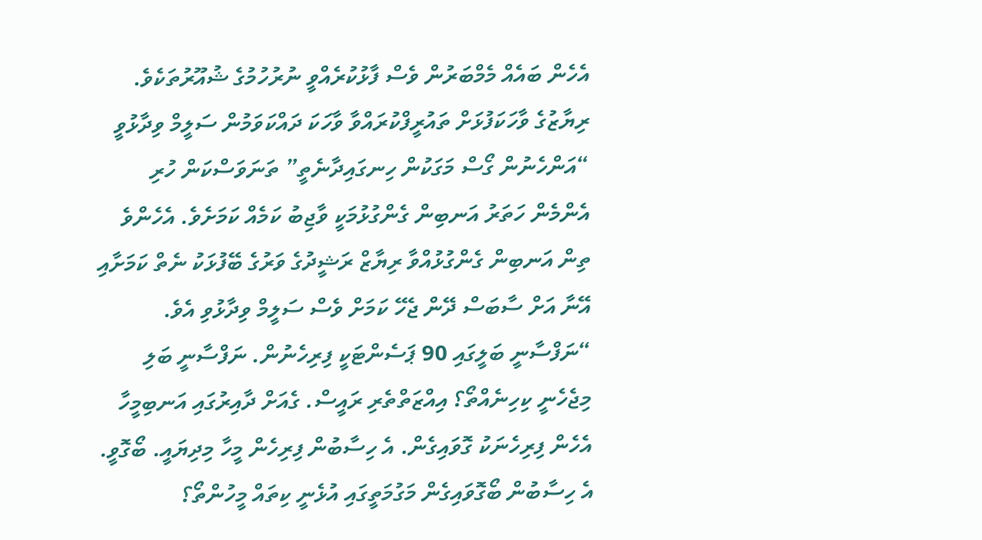އެހެން ބައެއް މެމްބަރުން ވެސް ފާޅުކުރެއްވީ ނުރުހުމުގެ ޝުއޫރުތަކެވެ.
ރިޔާޒުގެ ވާހަކަފުޅަށް ތައުރީފްކުރައްވާ ވާހަކަ ދައްކަވަމުން ސަލީމް ވިދާޅުވީ “އަންހެނުން ގޯސް މަގަކުން ހިނގައިދާނެތީ” ތަނަވަސްކަން ހުރި އެންމެން ހަތަރު އަނބިން ގެންގުޅުމަކީ ވާޖިބު ކަމެއް ކަމަށެވެ. އެހެންވެ ތިން އަނބިން ގެންގުޅުއްވާ ރިޔާޒް ރަޝީދުގެ ވަރުގެ ބޭފުޅަކު ނެތް ކަމަށާއި އޭނާ އަށް ސާބަސް ދޭން ޖެހޭ ކަމަށް ވެސް ސަލީމް ވިދާޅުވި އެވެ.
“ނަފްސާނީ ބަލީގައި 90 ޕަސެންޓަކީ ފިރިހެނުން. ނަފްސާނީ ބަލި މިޖެހެނީ ކިހިނެއްތޯ؟ އިއްޒަތްތެރި ރައީސް. ގެއަށް ދާއިރުގައި އަނބިމީހާ އެހެން ފިރިހެނަކު ގޮވައިގެން. އެ ހިސާބުން ފިރިހެން މީހާ މިދިޔައީ. ބޯގޮވީ. އެ ހިސާބުން ބޯގޮވައިގެން މަގުމަތީގައި އުޅެނީ ކިތައް މީހުންތޯ؟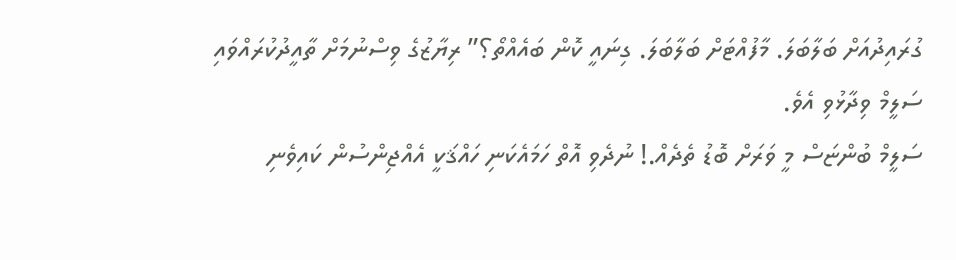ގުރައިދުއަށް ބަލާބަލަ. މާފުއްޓަށް ބަލާބަލަ. ގިނައީ ކޮން ބައެއްތޯ؟” ރިޔާޒުގެ ވިސްނުމަށް ތާއީދުކުރައްވައި ސަލީމް ވިދާޅުވި އެވެ.
ސަލީމް ބުންޏަސް މީ ވަރަށް ބޮޑު ތެދެއް.! ނުދެވި އޮތް ހަމައެކަނި ހައްޤަކީ އެއްޖިންސުން ކައިވެނި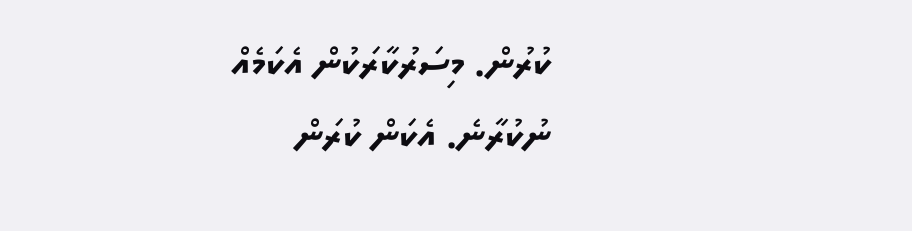ކުރުން. މިސަރުކާރަކުން އެކަމެއް ނުކުރާނެ. އެކަން ކުރަން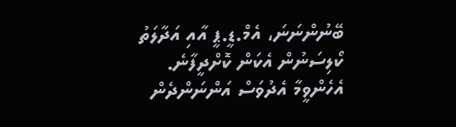ބޭނުންނަނަ، އެމް.ޑީ.ޕީ އާއި އަދާލަތު ކޯލިސަނުން އެކަން ކޮށްދީފާނެ. އެހެންވީމާ އެދުވަސް އަންނަންދެން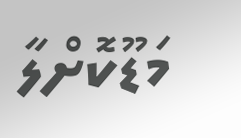މަޑޫކޮށްލާ